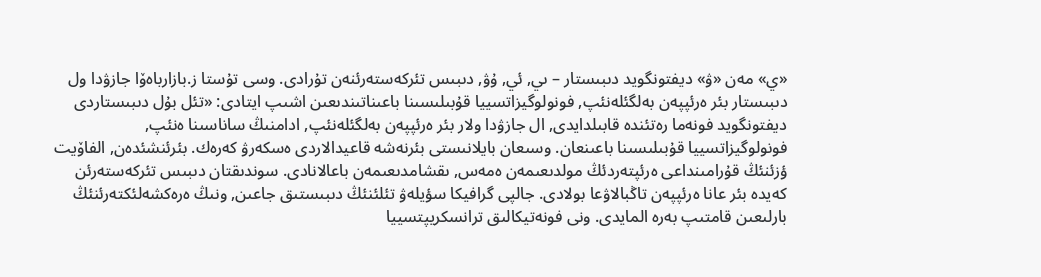«ي» مەن «ۋ» ديفتونگويد دىبىستار – ىي, ئي, ۇۋ, دىبىس تئركەستەرئنەن تۇرادى. وسى تۇستا ز.بازارباەۆا جازۋدا ول دىبىستار بئر ەرئپپەن بەلگئلەنئپ, فونولوگيزاتسييا قۇبىلىسىنا باعىناتىندىعىن اشىپ ايتادى: «تئل بۇل دىبىستاردى ديفتونگويد فونەما رەتئندە قابىلدايدى, ال جازۋدا ولار بئر ەرئپپەن بەلگئلەنئپ, ادامنىڭ ساناسىنا ەنئپ, فونولوگيزاتسييا قۇبىلىسىنا باعىنعان. وسىعان بايلانىستى بئرنەشە قاعيدالاردى ەسكەرۋ كەرەك. بئرئنشئدەن, الفاۆيت ؤزئنئڭ قۇرامىنداعى ەرئپتەردئڭ مولدىعىمەن ەمەس, ىقشامدىعىمەن باعالانادى. سوندىقتان دىبىس تئركەستەرئن كەيدە بئر عانا ەرئپپەن تاڭبالاۋعا بولادى. جالپى گرافيكا سؤيلەۋ تئلئنئڭ دىبىستىق جاعىن, ونىڭ ەرەكشەلئكتەرئنئڭ بارلىعىن قامتىپ بەرە المايدى. ونى فونەتيكالىق ترانسكريپتسييا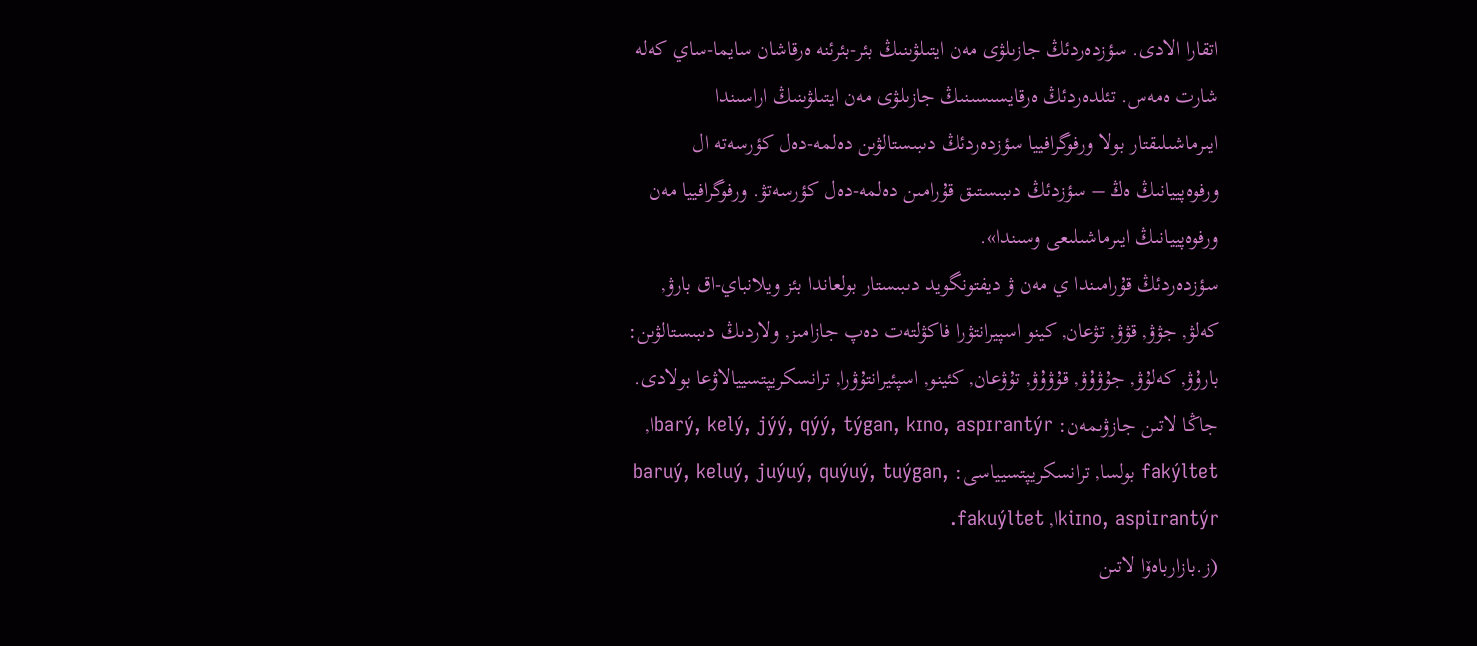اتقارا الادى. سؤزدەردئڭ جازىلۋى مەن ايتىلۋىنىڭ بئر-بئرئنە ەرقاشان سايما-ساي كەلە شارت ەمەس. تئلدەردئڭ ەرقايسىسىنىڭ جازىلۋى مەن ايتىلۋىنىڭ اراسىندا ايىرماشىلىقتار بولا ورفوگرافييا سؤزدەردئڭ دىبىستالۋىن دەلمە-دەل كؤرسەتە ال ورفوەپييانىڭ ەڭ – سؤزدئڭ دىبىستىق قۇرامىن دەلمە-دەل كؤرسەتۋ. ورفوگرافييا مەن ورفوەپييانىڭ ايىرماشىلىعى وسىندا».
سؤزدەردئڭ قۇرامىندا ي مەن ۋ ديفتونگويد دىبىستار بولعاندا بئز ويلانباي-اق بارۋ, كەلۋ, جۋۋ, قۋۋ, تۋعان, كينو اسپيرانتۋرا فاكۋلتەت دەپ جازامىز, ولاردىڭ دىبىستالۋىن: بارۇۋ, كەلۇۋ, جۇۋۇۋ, قۇۋۇۋ, تۇۋعان, كئينو, اسپئيرانتۇۋرا, ترانسكريپتسييالاۋعا بولادى. جاڭا لاتىن جازۋىمەن: barý, kelý, jýý, qýý, týgan, kɪno, aspɪrantýrا, fakýltet بولسا, ترانسكريپتسيياسى: baruý, keluý, juýuý, quýuý, tuýgan, kiɪno, aspiɪrantýrا, fakuýltet.
(ز.بازارباەۆا لاتىن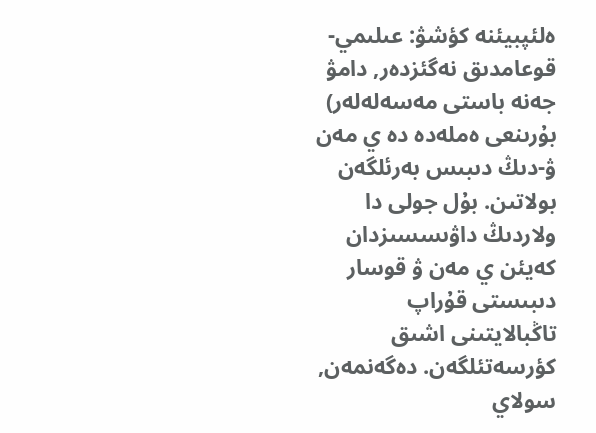ەلئپبيئنە كؤشۋ: عىلىمي-قوعامدىق نەگئزدەر, دامۋ جەنە باستى مەسەلەلەر)
بۇرىنعى ەملەدە دە ي مەن ۋ-دىڭ دىبىس بەرئلگەن بولاتىن. بۇل جولى دا ولاردىڭ داۋىسسىزدان كەيئن ي مەن ۋ قوسار دىبىستى قۇراپ تاڭبالايتىنى اشىق كؤرسەتئلگەن. دەگەنمەن, سولاي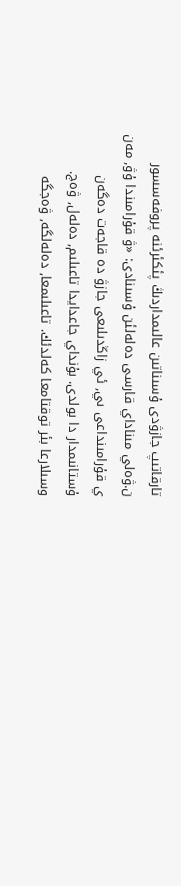تارقاتىپ جازۋدى ۇسىناتىن عالىمداردىڭ پئكئرئنە پروفەسسور ن.ۋەلي مىناداي قارسى دەلەلئن ۇسىنادى: «ۋ قۇرامىندا ۇۋ, مەن ي قۇرامىنداعى ىي, ئي زاڭدىلىعى جازۋ دە قاجەت دەگەن ۇستانىمدار دا بولدى. بۇنداي جاعدايدا تاعىلىم, دەلەل, ۋەج. وسىلارعا بئر توقتامعا كەلدئك. تاعىلىمعا, دەلەلگە, ۋەجگە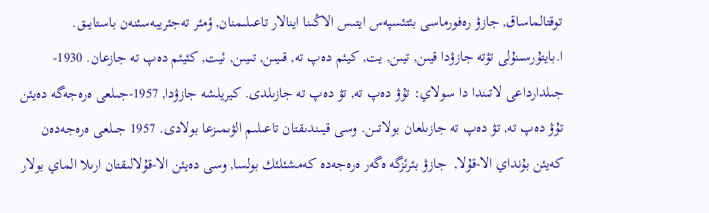توقتالماساق, جازۋ رەفورماسى بئتئسپەس ايتىس الاڭىنا اينالار تاعىلىمنان, ؤمئر تەجئريبەسئنەن باستايىق. ا.بايتۇرسىنۇلى تؤتە جازۋدا قيىن, تيىن, يت, كيئم دەپ تە, قىيىن, تىيىن, ئيت, كئيئم دەپ تە جازعان. 1930-جىلدارداعى لاتىندا دا سولاي: تۇۋ دەپ تە, تۋ دەپ تە جازىلدى. كيريلشە جازۋدا, 1957-جىلعى ەرەجەگە دەيئن تۇۋ دەپ تە, تۋ دەپ تە جازىلعان بولاتىن. وسى قيىندىقتان تاعىلىم الۋىمىزعا بولادى. 1957 جىلعى ەرەجەدەن كەيئن بۇنداي الا-قۇلا,  جازۋ بئرئزگە ەگەر ەرەجەدە كەمشئلئك بولسا, وسى دەيئن الا-قۇلالىقتان ارىلا الماي بولار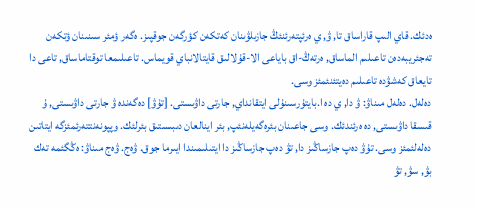ەدئك. قاي الىپ قاراساق تا, ۋ, ي ەرئپتەرئنئڭ جازىلۋىنان كەتكەن كؤرگەن جوقپىز. ەگەر ؤمئر سىنىنان ؤتكەن تەجئريبەدەن تاعىلىم الماساق, ەرتەڭ-اق باياعى الا-قۇلالىق قايتالانباي قويماس. تاعىلىمعا توقتاماساق, تاعى دا تايعاق كەشۋدە تاعىلىم دەيتئنئمئز وسى.
دەلەل. دەلەل مىناۋ: ۋ دا, ي دە ا.بايتۇرسىنۇلى ايتقانداي, جارتى داۋىستى. [تۇۋ] دەگەندە ۋ جارتى داۋىستى, ۇ قىسقا داۋىستى, دە ەرئندئك. وسى جاعىنان بئرەگەيلەنئپ, بئر اينالعان دىبىستىق بئرلئك. وپپونەنتتەرئمئزگە ايتاتىن دەلەلئمئز وسى. تۇۋ دەپ جازساڭىز دا, تۋ دەپ جازساڭىز دا ايتىلىمىندا ايىرما جوق. ۋەج. ۋەج مىناۋ: ەڭگئمە تەك بۋ, سۋ, تۋ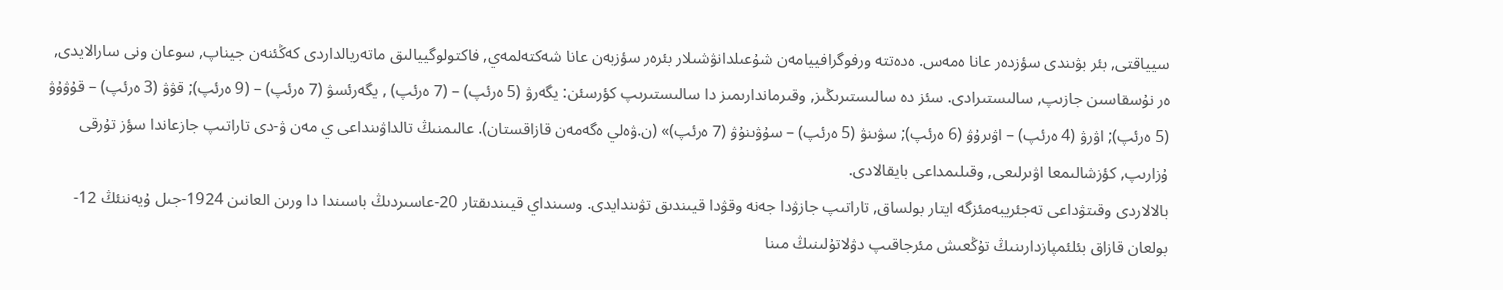سيياقتى, بئر بۋىندى سؤزدەر عانا ەمەس. ەدەتتە ورفوگرافييامەن شۇعىلدانۋشىلار بئرەر سؤزبەن عانا شەكتەلمەي, فاكتولوگييالىق ماتەريالداردى كەڭئنەن جيناپ, سوعان ونى سارالايدى, ەر نۇسقاسىن جازىپ, سالىستىرادى. سئز دە سالىستىرىڭىز, وقىرماندارىمىز دا سالىستىرىپ كؤرسئن: يگەرۋ (5 ەرئپ) – (7 ەرئپ) , يگەرئسۋ (7 ەرئپ) – (9 ەرئپ); قۋۋ (3 ەرئپ) – قۇۋۇۋ (5 ەرئپ); اۋرۋ (4 ەرئپ) – اۋىرۇۋ (6 ەرئپ); سۋىنۋ (5 ەرئپ) – سۇۋىنۇۋ (7 ەرئپ)» (ن.ۋەلي ەگەمەن قازاقستان). عالىمنىڭ تالداۋىنداعى ي مەن ۋ-دى تاراتىپ جازعاندا سؤز تۇرقى ۇزارىپ, كؤزشالىمعا اۋىرلىعى, وقىلىمداعى بايقالادى.
بالالاردى وقىتۋداعى تەجئريبەمئزگە ايتار بولساق, تاراتىپ جازۋدا جەنە وقۋدا قيىندىق تۋىندايدى. وسىنداي قيىندىقتار 20-عاسىردىڭ باسىندا دا ورىن العانىن 1924-جىل ۇيەننئڭ 12- بولعان قازاق بئلئمپازدارىنىڭ تۇڭعىش مئرجاقىپ دۋلاتۇلىنىڭ مىنا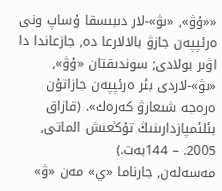««ۇۋ», «ىۋ»-لار دىبىسقا ۇساپ ونى ەرئپپەن جازۋ بالالارعا دە, جازعاندا دا اۋىر بولادى; سوندىقتان «ۇۋ», «ىۋ»-لاردى بئر ەرئپپەن جازاتۇن ەرەجە شىعارۋ كەرەك». (قازاق بئلئمپازدارىنىڭ تۇڭعىش الماتى, 2005. – 144بەت.)
مەسەلەن, جارناما «ي» مەن «ۋ»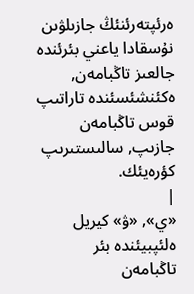ەرئپتەرئنئڭ جازىلۋىن نۇسقادا ياعني بئرئندە جالعىز تاڭبامەن, ەكئنشئسئندە تاراتىپ قوس تاڭبامەن جازىپ, سالىستىرىپ كؤرەيئك.
|
«ي», «ۋ» كيريل ەلئپبيئندە بئر تاڭبامەن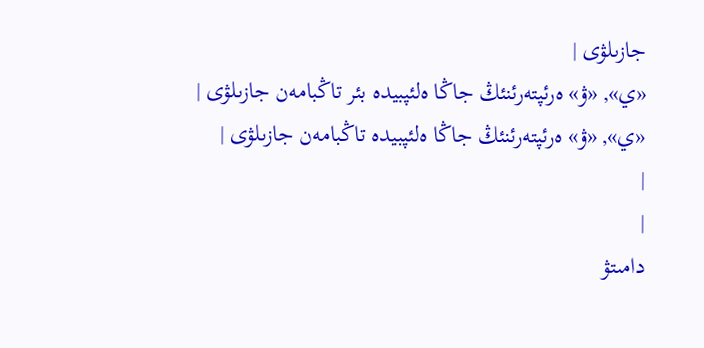جازىلۋى |
«ي», «ۋ» ەرئپتەرئنئڭ جاڭا ەلئپبيدە بئر تاڭبامەن جازىلۋى |
«ي», «ۋ» ەرئپتەرئنئڭ جاڭا ەلئپبيدە تاڭبامەن جازىلۋى |
|
|
دامىتۋ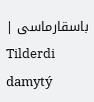باسقارماسى |
Tilderdi damytý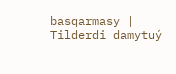basqarmasy |
Tilderdi damytuý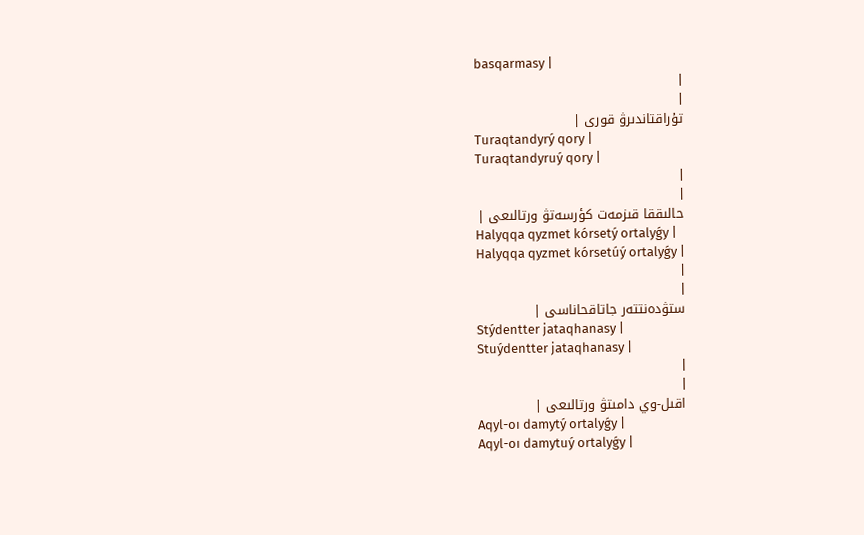basqarmasy |
|
|
تۇراقتاندىرۋ قورى |
Turaqtandyrý qory |
Turaqtandyruý qory |
|
|
حالىققا قىزمەت كؤرسەتۋ ورتالىعى |
Halyqqa qyzmet kórsetý ortalyǵy |
Halyqqa qyzmet kórsetúý ortalyǵy |
|
|
ستۋدەنتتەر جاتاقحاناسى |
Stýdentter jataqhanasy |
Stuýdentter jataqhanasy |
|
|
اقىل-وي دامىتۋ ورتالىعى |
Aqyl-oı damytý ortalyǵy |
Aqyl-oı damytuý ortalyǵy |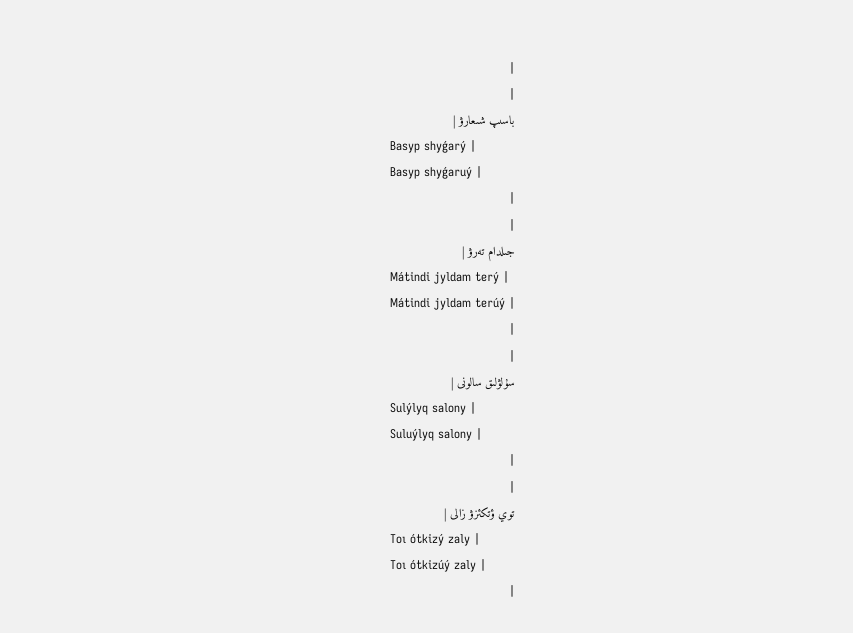|
|
باسىپ شىعارۋ |
Basyp shyǵarý |
Basyp shyǵaruý |
|
|
جىلدام تەرۋ |
Mátindi jyldam terý |
Mátindi jyldam terúý |
|
|
سۇلۋلىق سالونى |
Sulýlyq salony |
Suluýlyq salony |
|
|
توي ؤتكئزۋ زالى |
Toı ótkizý zaly |
Toı ótkizúý zaly |
|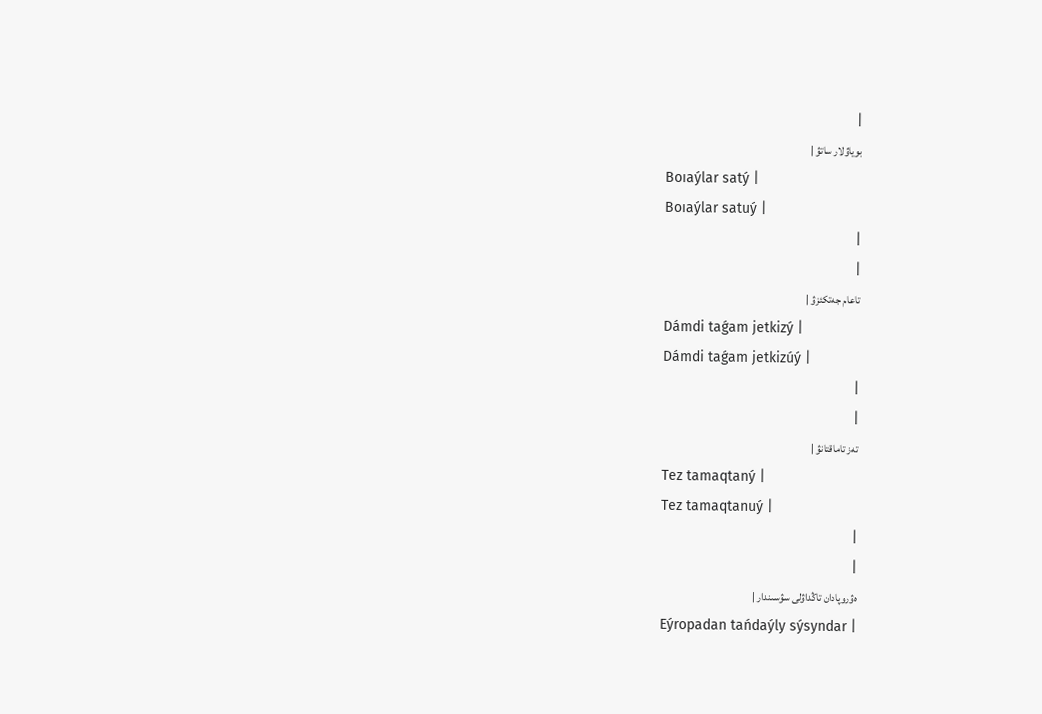|
بوياۋلار ساتۋ |
Boıaýlar satý |
Boıaýlar satuý |
|
|
تاعام جەتكئزۋ |
Dámdi taǵam jetkizý |
Dámdi taǵam jetkizúý |
|
|
تەز تاماقتانۋ |
Tez tamaqtaný |
Tez tamaqtanuý |
|
|
ەۋروپادان تاڭداۋلى سۋسىندار |
Eýropadan tańdaýly sýsyndar |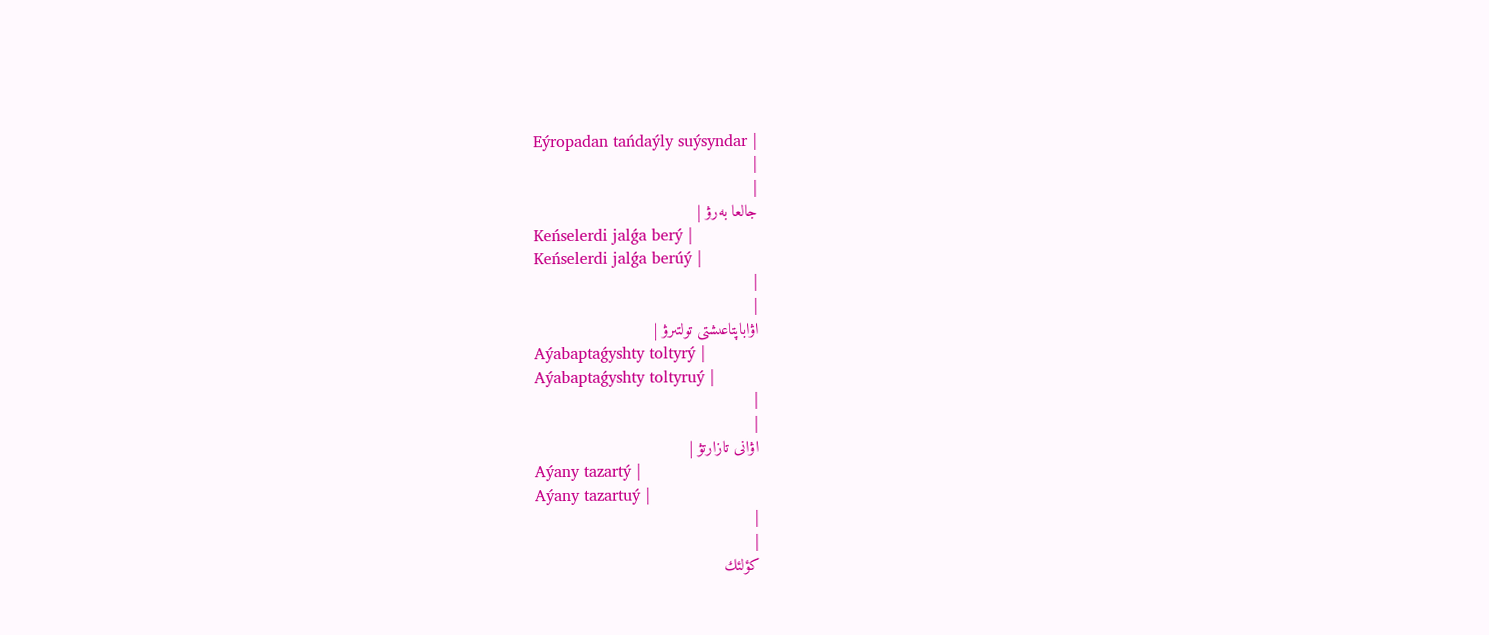Eýropadan tańdaýly suýsyndar |
|
|
جالعا بەرۋ |
Keńselerdi jalǵa berý |
Keńselerdi jalǵa berúý |
|
|
اۋاباپتاعىشتى تولتىرۋ |
Aýabaptaǵyshty toltyrý |
Aýabaptaǵyshty toltyruý |
|
|
اۋانى تازارتۋ |
Aýany tazartý |
Aýany tazartuý |
|
|
كؤلئك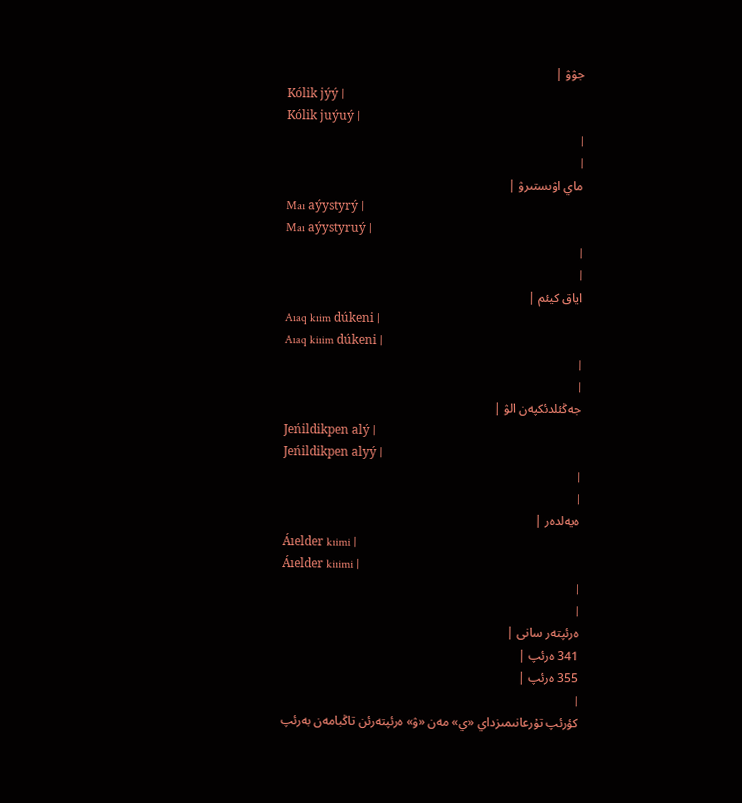جۋۋ |
Kólik jýý |
Kólik juýuý |
|
|
ماي اۋىستىرۋ |
Maı aýystyrý |
Maı aýystyruý |
|
|
اياق كيئم |
Aıaq kıim dúkeni |
Aıaq kiıim dúkeni |
|
|
جەڭئلدئكپەن الۋ |
Jeńildikpen alý |
Jeńildikpen alyý |
|
|
ەيەلدەر |
Áıelder kıimi |
Áıelder kiıimi |
|
|
ەرئپتەر سانى |
341 ەرئپ |
355 ەرئپ |
|
كؤرئپ تۇرعانىمىزداي «ي» مەن «ۋ» ەرئپتەرئن تاڭبامەن بەرئپ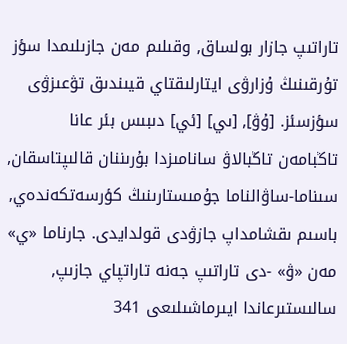تاراتىپ جازار بولساق, وقىلىم مەن جازىلىمدا سؤز تۇرقىنىڭ ۇزارۋى ايتارلىقتاي قيىندىق تۋعىزۋى سؤزسئز. [ۇۋ], [ىي] [ئي] دىبىس بئر عانا تاڭبامەن تاڭبالاۋ سانامىزدا بۇرىننان قالىپتاسقان, سىناما-ساۋالناما جۇمىستارىنىڭ كؤرسەتكەندەي, باسىم ىقشامداپ جازۋدى قولدايدى. جارناما «ي» مەن «ۋ» -دى تاراتىپ جەنە تاراتپاي جازىپ, سالىستىرعاندا ايىرماشىلىعى 341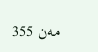مەن 355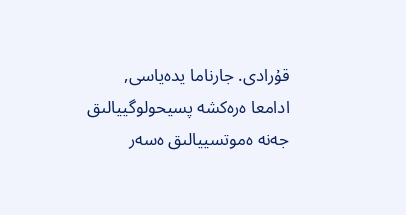قۇرادى. جارناما يدەياسى, ادامعا ەرەكشە پسيحولوگييالىق جەنە ەموتسييالىق ەسەر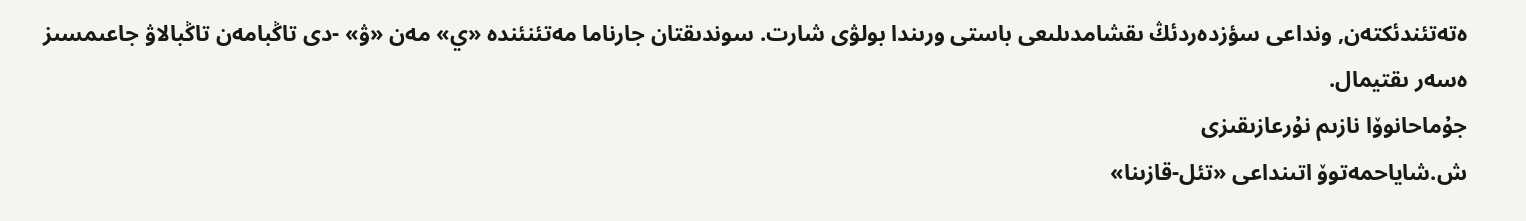ەتەتئندئكتەن, ونداعى سؤزدەردئڭ ىقشامدىلىعى باستى ورىندا بولۋى شارت. سوندىقتان جارناما مەتئنئندە «ي» مەن «ۋ» -دى تاڭبامەن تاڭبالاۋ جاعىمسىز ەسەر ىقتيمال.
جۇماحانوۆا نازىم نۇرعازىقىزى
ش.شاياحمەتوۆ اتىنداعى «تئل-قازىنا»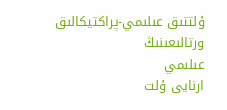ۇلتتىق عىلىمي-پراكتيكالىق ورتالىعىنىڭ
عىلىمي
ارنايى ۇلت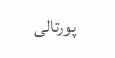پورتالى